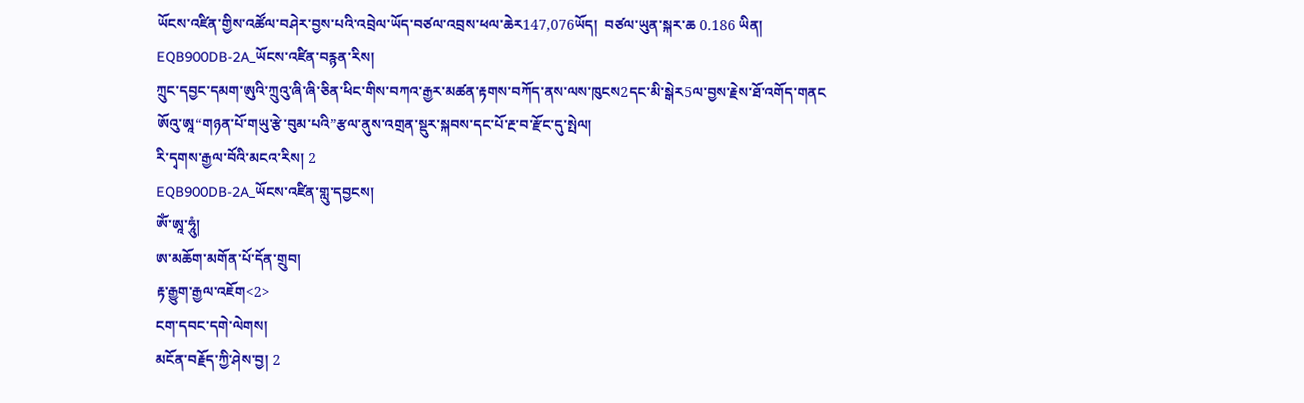ཡོངས་འཛིན་གྱིས་འཚོལ་བཤེར་བྱས་པའི་འབྲེལ་ཡོད་བཙལ་འབྲས་ཕལ་ཆེར147,076ཡོད།  བཙལ་ཡུན་སྐར་ཆ 0.186 ཡིན།
EQB900DB-2A_ཡོངས་འཛིན་བརྙན་རིས།
ཀྲུང་དབྱང་དམག་ཨུའི་ཀྲུའུ་ཞི་ཞི་ཅིན་ཕིང་གིས་བཀའ་རྒྱར་མཚན་རྟགས་བཀོད་ནས་ལས་ཁུངས2དང་མི་སྒེར5ལ་བྱས་རྗེས་ཐོ་འགོད་གནང
ཨོའུ་ཨཱ“གཉན་པོ་གཡུ་རྩེ་བུམ་པའི”རྩལ་ནུས་འགྲན་སྡུར་སྐབས་དང་པོ་རྔ་བ་རྫོང་དུ་སྤེལ།
རི་དྭགས་རྒྱལ་བོའི་མངའ་རིས། 2
EQB900DB-2A_ཡོངས་འཛིན་གླུ་དབྱངས།
ཨོཾ་ཨཱ་ཧཱུཾ།
ཨ་མཆོག་མགོན་པོ་དོན་གྲུབ།
རྟ་རྒྱུག་རྒྱལ་འཇོག<2>
ངག་དབང་དགེ་ལེགས།
མངོན་བརྗོད་ཀྱི་ཤེས་བྱ། 2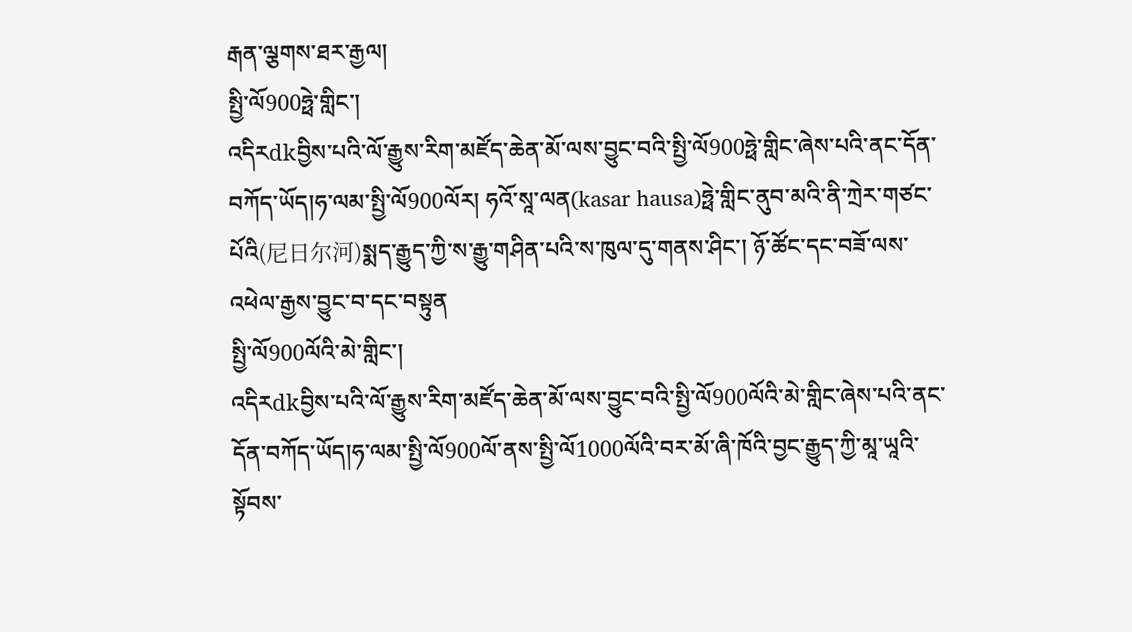རྒན་ལྕགས་ཐར་རྒྱལ།
སྤྱི་ལོ900ཧྥེ་གླིང་།
འདིརdkབྱིས་པའི་ལོ་རྒྱུས་རིག་མཛོད་ཆེན་མོ་ལས་བྱུང་བའི་སྤྱི་ལོ900ཧྥེ་གླིང་ཞེས་པའི་ནང་དོན་བཀོད་ཡོད།ཧ་ལམ་སྤྱི་ལོ900ལོར། ཧའོ་སཱ་ལན(kasar hausa)ཧྥེ་གླིང་ནུབ་མའི་ནི་ཀྲེར་གཙང་པོའི(尼日尔河)སྨད་རྒྱུད་ཀྱི་ས་རྒྱུ་གཤིན་པའི་ས་ཁུལ་དུ་གནས་ཤིང་། ཉོ་ཚོང་དང་བཟོ་ལས་འཕེལ་རྒྱས་བྱུང་བ་དང་བསྟུན
སྤྱི་ལོ900ལོའི་མེ་གླིང་།
འདིརdkབྱིས་པའི་ལོ་རྒྱུས་རིག་མཛོད་ཆེན་མོ་ལས་བྱུང་བའི་སྤྱི་ལོ900ལོའི་མེ་གླིང་ཞེས་པའི་ནང་དོན་བཀོད་ཡོད།ཧ་ལམ་སྤྱི་ལོ900ལོ་ནས་སྤྱི་ལོ1000ལོའི་བར་མོ་ཞི་ཁོའི་བྱང་རྒྱུད་ཀྱི་མཱ་ཡཱའི་སྟོབས་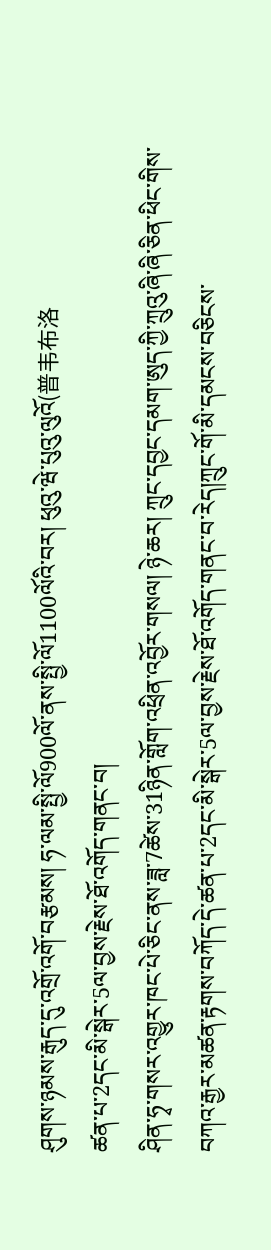ཤུགས་ཉམས་རྒུད་དུ་འགྲོ་འགོ་བརྩམས། ཧ་ལམ་སྤྱི་ལོ900ལོ་ནས་སྤྱི་ལོ1100ལོའི་བར། ཕུའུ་ཝེ་པུའུ་ལུའོ(普韦布洛
ཚན་པ་2དང་མི་སྒེར་5ལ་བྱས་རྗེས་ཐོ་འགོད་གནང་བ།
ཤིན་ཧྭ་གསར་འགྱུར་ཁང་པེ་ཅིང་ནས་ཟླ་7ཚེས་31ཉིན་གློག་འཕྲིན་འབྱོར་གསལ། ཉེ་ཆར། ཀྲུང་དབྱང་དམག་ཨུད་ཀྱི་ཀྲུའུ་ཞི་ཞི་ཅིན་ཕིང་གིས་བཀའ་རྒྱར་མཚན་རྟགས་བཀོད་དེ་ཚན་པ་2དང་མི་སྒེར་5ལ་བྱས་རྗེས་ཐོ་འགོད་གནང་བ་རེད།ཀྲུང་གོ་མི་དམངས་བཅིངས་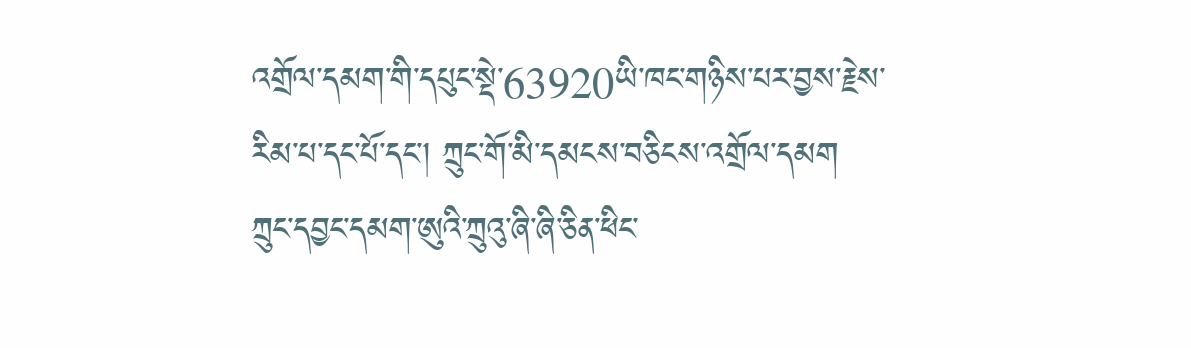འགྲོལ་དམག་གི་དཔུང་སྡེ་63920ཡི་ཁང་གཉིས་པར་བྱས་རྗེས་རིམ་པ་དང་པོ་དང་། ཀྲུང་གོ་མི་དམངས་བཅིངས་འགྲོལ་དམག
ཀྲུང་དབྱང་དམག་ཨུའི་ཀྲུའུ་ཞི་ཞི་ཅིན་ཕིང་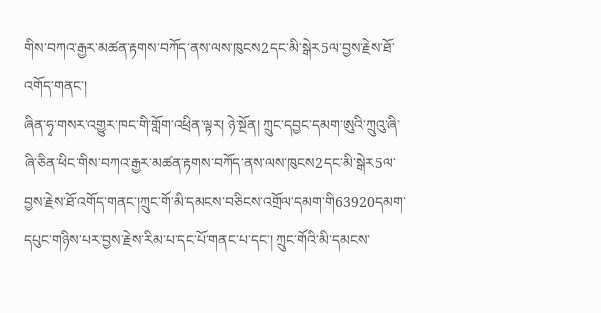གིས་བཀའ་རྒྱར་མཚན་རྟགས་བཀོད་ནས་ལས་ཁུངས2དང་མི་སྒེར5ལ་བྱས་རྗེས་ཐོ་འགོད་གནང་།
ཞིན་ཧྭ་གསར་འགྱུར་ཁང་གི་གློག་འཕྲིན་ལྟར། ཉེ་སྔོན། ཀྲུང་དབྱང་དམག་ཨུའི་ཀྲུའུ་ཞི་ཞི་ཅིན་ཕིང་གིས་བཀའ་རྒྱར་མཚན་རྟགས་བཀོད་ནས་ལས་ཁུངས2དང་མི་སྒེར5ལ་བྱས་རྗེས་ཐོ་འགོད་གནང་།ཀྲུང་གོ་མི་དམངས་བཅིངས་འགྲོལ་དམག་གི63920དམག་དཔུང་གཉིས་པར་བྱས་རྗེས་རིམ་པ་དང་པོ་གནང་པ་དང་། ཀྲུང་གོའི་མི་དམངས་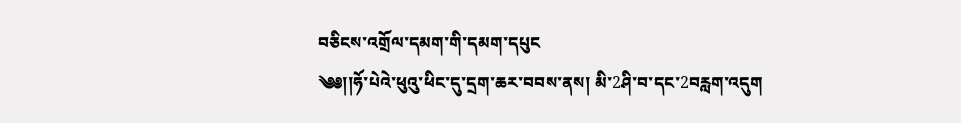བཅིངས་འགྲོལ་དམག་གི་དམག་དཔུང
༄༅།།ཧོ་པེའེ་ཕུའུ་ཕིང་དུ་དྲག་ཆར་བབས་ནས། མི་2ཤི་བ་དང་2བརླག་འདུག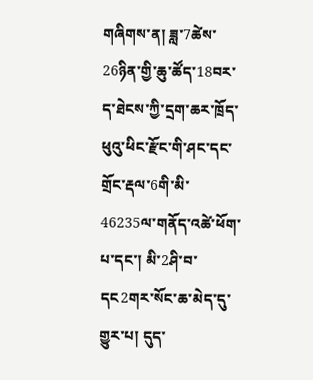གཞིགས་ན། ཟླ་7ཚེས་26ཉིན་གྱི་ཆུ་ཚོད་18བར་ད་ཐེངས་ཀྱི་དྲག་ཆར་ཁྲོད་ཕུའུ་ཕིང་རྫོང་གི་ཤང་དང་གྲོང་རྡལ་6གི་མི་46235ལ་གནོད་འཚེ་ཕོག་པ་དང་། མི་2ཤི་བ་དང2གར་སོང་ཆ་མེད་དུ་གྱུར་པ། དུད་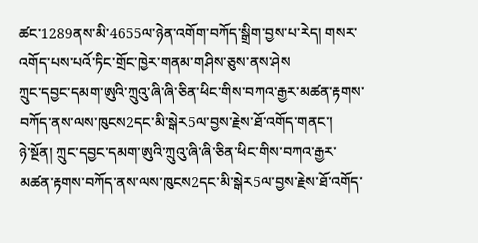ཚང་1289ནས་མི་4655ལ་ཉེན་འགོག་བཀོད་སྒྲིག་བྱས་པ་རེད། གསར་འགོད་པས་པའོ་ཏིང་གྲོང་ཁྱེར་གནམ་གཤིས་ཅུས་ནས་ཤེས
ཀྲུང་དབྱང་དམག་ཨུའི་ཀྲུའུ་ཞི་ཞི་ཅིན་ཕིང་གིས་བཀའ་རྒྱར་མཚན་རྟགས་བཀོད་ནས་ལས་ཁུངས2དང་མི་སྒེར5ལ་བྱས་རྗེས་ཐོ་འགོད་གནང་།
ཉེ་སྔོན། ཀྲུང་དབྱང་དམག་ཨུའི་ཀྲུའུ་ཞི་ཞི་ཅིན་ཕིང་གིས་བཀའ་རྒྱར་མཚན་རྟགས་བཀོད་ནས་ལས་ཁུངས2དང་མི་སྒེར5ལ་བྱས་རྗེས་ཐོ་འགོད་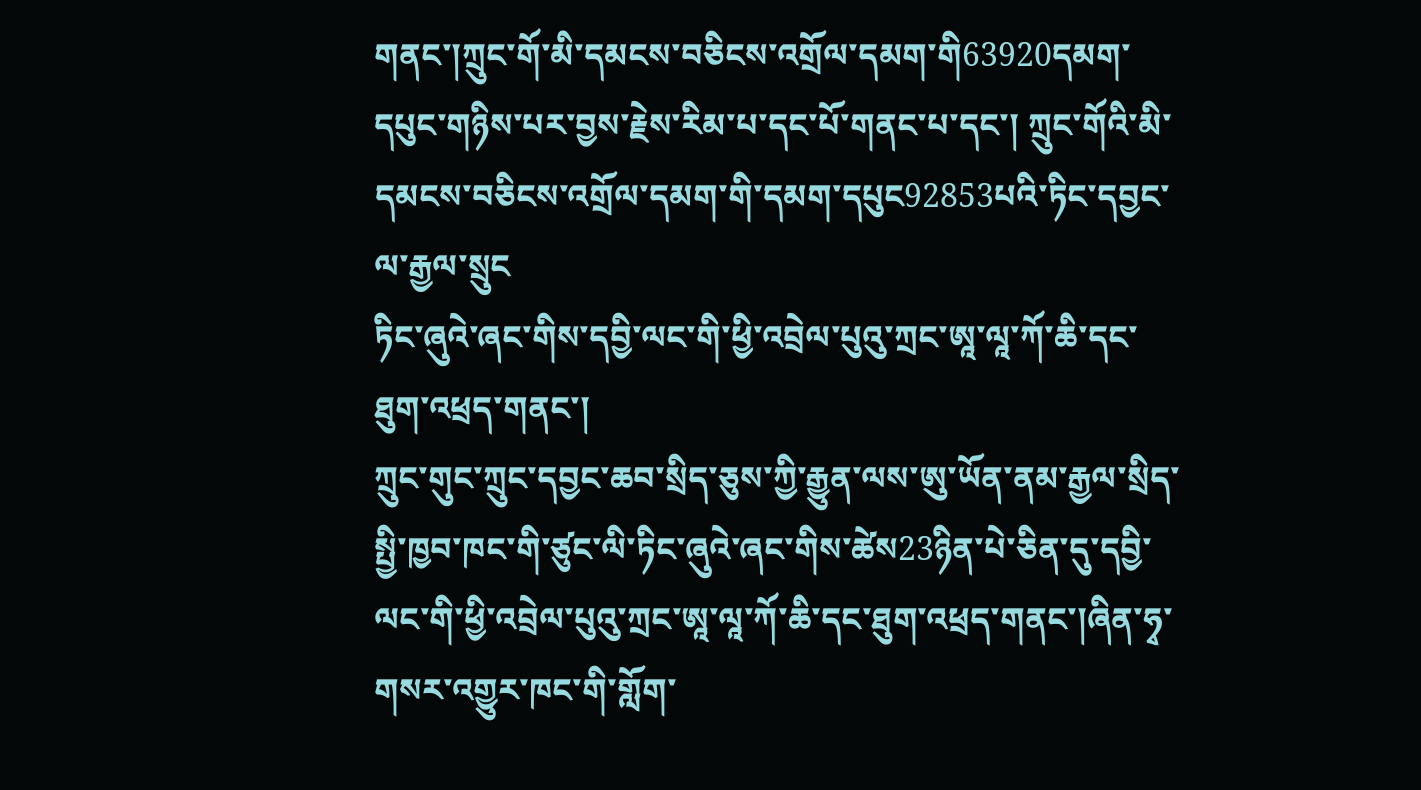གནང་།ཀྲུང་གོ་མི་དམངས་བཅིངས་འགྲོལ་དམག་གི63920དམག་དཔུང་གཉིས་པར་བྱས་རྗེས་རིམ་པ་དང་པོ་གནང་པ་དང་། ཀྲུང་གོའི་མི་དམངས་བཅིངས་འགྲོལ་དམག་གི་དམག་དཔུང92853པའི་ཏིང་དབྱང་ལ་རྒྱལ་སྲུང
ཏིང་ཞུའེ་ཞང་གིས་དབྱི་ལང་གི་ཕྱི་འབྲེལ་པུའུ་ཀྲང་ཨཱ་ལཱ་ཀོ་ཆི་དང་ཐུག་འཕྲད་གནང་།
ཀྲུང་གུང་ཀྲུང་དབྱང་ཆབ་སྲིད་ཅུས་ཀྱི་རྒྱུན་ལས་ཨུ་ཡོན་ནམ་རྒྱལ་སྲིད་སྤྱི་ཁྱབ་ཁང་གི་ཙུང་ལི་ཏིང་ཞུའེ་ཞང་གིས་ཚེས23ཉིན་པེ་ཅིན་དུ་དབྱི་ལང་གི་ཕྱི་འབྲེལ་པུའུ་ཀྲང་ཨཱ་ལཱ་ཀོ་ཆི་དང་ཐུག་འཕྲད་གནང་།ཞིན་ཧྭ་གསར་འགྱུར་ཁང་གི་གློག་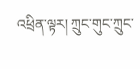འཕྲིན་ལྟར། ཀྲུང་གུང་ཀྲུང་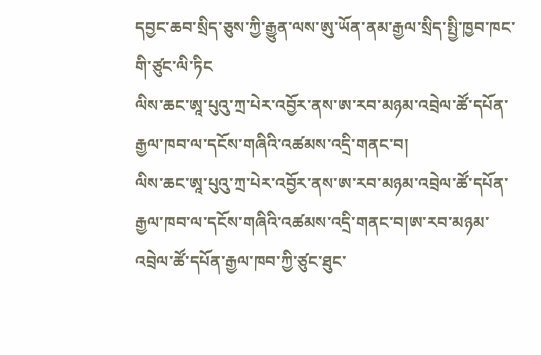དབྱང་ཆབ་སྲིད་ཅུས་ཀྱི་རྒྱུན་ལས་ཨུ་ཡོན་ནམ་རྒྱལ་སྲིད་སྤྱི་ཁྱབ་ཁང་གི་ཙུང་ལི་ཏིང
ལིས་ཆང་ཨཱ་པུའུ་ཀྲ་པེར་འབྱོར་ནས་ཨ་རབ་མཉམ་འབྲེལ་ཚོ་དཔོན་རྒྱལ་ཁབ་ལ་དངོས་གཞིའི་འཚམས་འདྲི་གནང་བ།
ལིས་ཆང་ཨཱ་པུའུ་ཀྲ་པེར་འབྱོར་ནས་ཨ་རབ་མཉམ་འབྲེལ་ཚོ་དཔོན་རྒྱལ་ཁབ་ལ་དངོས་གཞིའི་འཚམས་འདྲི་གནང་བ།ཨ་རབ་མཉམ་འབྲེལ་ཚོ་དཔོན་རྒྱལ་ཁབ་ཀྱི་ཙུང་ཐུང་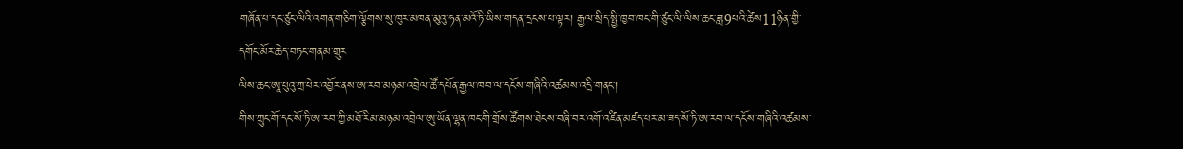གཞོན་པ་དང་ཙུང་ལིའི་འགན་གཅིག་ལྕོགས་སུ་ཁུར་མཁན་མུའུ་ཧན་མའོ་ཏི་ཡིས་གདན་དྲངས་པ་ལྟར། རྒྱལ་སྲིད་སྤྱི་ཁྱབ་ཁང་གི་ཙུང་ལི་ལིས་ཆང་ཟླ9པའི་ཚེས11ཉིན་གྱི་དགོང་མོར་ཆེད་བཏང་གནམ་གྲུར
ལིས་ཆང་ཨཱ་པུའུ་ཀྲ་པེར་འབྱོར་ནས་ཨ་རབ་མཉམ་འབྲེལ་ཚོ་དཔོན་རྒྱལ་ཁབ་ལ་དངོས་གཞིའི་འཚམས་འདྲི་གནང་།
གིས་ཀྲུང་གོ་དང་སོ་ཏི་ཨ་རབ་ཀྱི་མཐོ་རིམ་མཉམ་འབྲེལ་ཨུ་ཡོན་ལྷན་ཁང་གི་གྲོས་ཚོགས་ཐེངས་བཞི་བར་འགོ་འཛིན་མཛད་པར་མ་ཟད་སོ་ཏི་ཨ་རབ་ལ་དངོས་གཞིའི་འཚམས་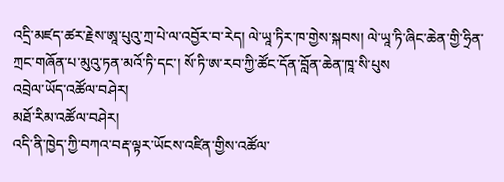འདྲི་མཛད་ཚར་རྗེས་ཨཱ་པུའུ་ཀྲ་པེ་ལ་འབྱོར་བ་རེད། ལེ་ཡཱ་ཏིར་ཁ་གྱེས་སྐབས། ལེ་ཡཱ་ཏི་ཞིང་ཆེན་གྱི་ཧྲིན་ཀྲང་གཞོན་པ་མུའུ་ཏན་མའོ་ཏི་དང་། སོ་ཏི་ཨ་རབ་ཀྱི་ཚོང་དོན་བློན་ཆེན་ཁཱ་སི་པུས
འབྲེལ་ཡོད་འཚོལ་བཤེར།
མཐོ་རིམ་འཚོལ་བཤེར།
འདི་ནི་ཁྱེད་ཀྱི་བཀའ་བརྡ་ལྟར་ཡོངས་འཛིན་གྱིས་འཚོལ་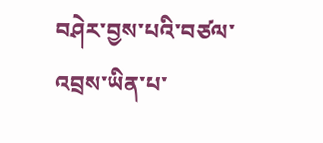བཤེར་བྱས་པའི་བཙལ་འབྲས་ཡིན་པ་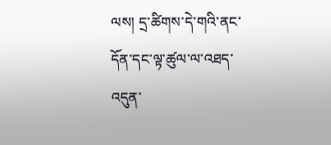ལས། དྲ་ཚིགས་དེ་གའི་ནང་དོན་དང་ལྟ་ཚུལ་ལ་འཐད་འདུན་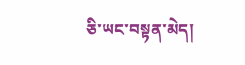ཅི་ཡང་བསྟན་མེད།